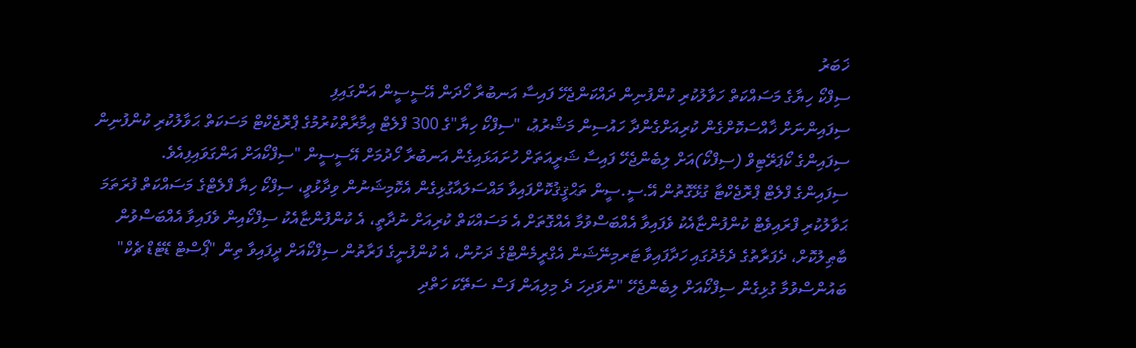ޚަބަރު
ސިފްކޯ ހިޔާގެ މަސައްކަތް ހަވާލުކުރި ކުންފުނިން ދައްކަންޖެހޭ ފައިސާ އަނބުރާ ހޯދަން އޭސީސީން އަންގައިފި
ސިފައިންނަށް ޚާއްސަކޮށްގެން ކުރިއަށްގެންދާ ހައުސިން މަޝްރުޢު، "ސިފްކޯ ހިޔާ"ގެ 300 ފްލެޓް ޢިމާރާތްކުރުމުގެ ޕްރޮޖެކްޓް މަސަކަތް ޙަވާލުކުރި ކުންފުނިން ސިފައިންގެ ކޯޕަރޭޓިވް (ސިފްކޯ)އަށް ލިބެންޖެހޭ ފައިސާ ޝަރީއަތަށް ހުށައަޅައިގެން އަނބުރާ ހޯދުމަށް އޭސީސީން "ސިފްކޯއަށް އަންގަވައިފިއެވެ.
ސިފައިންގެ ފްލެޓް ޕްރޮޖެކްޓާ ގުޅޭގޮތުން އޭ.ސީ.ސީން ތަޙްޤީޤުކޮށްފައިވާ މައްސަލައާގުޅިގެން އެކޮމިޝަނުން ވިދާޅުވީ، ސިފްކޯ ހިޔާ ފްލެޓްގެ މަސައްކަތް ފުރަތަމަ ޙަވާލުކުރި ފްރައިވެޓް ކުންފުންޏާއެކު ވެފައިވާ އެއްބަސްވުމާ އެއްގޮތަށް އެ މަސައްކަތް ކުރިއަށް ނުދާތީ، އެ ކުންފުންޏާއެކު ސިފްކޯއިން ވެފައިވާ އެއްބަސްވުން ބާޠިލުކޮށް، ދެފަރާތުގެ ދެމެދުގައި ހަދާފައިވާ ޓަރމިނޭޝަން އެގްރީމެންޓްގެ ދަށުން، އެ ކުންފުނީގެ ފަރާތުން ސިފްކޯއަށް ދީފައިވާ ތިން "ޕޯސްޓް ޑޭޓެޑް ޗެކް" ބައުންސްވުމާ ގުޅިގެން ސިފްކޯއަށް ލިބެންޖެހޭ "ނުވަދިހަ ދެ މިލިއަން ފަސް ސަތޭކަ ހަތްދި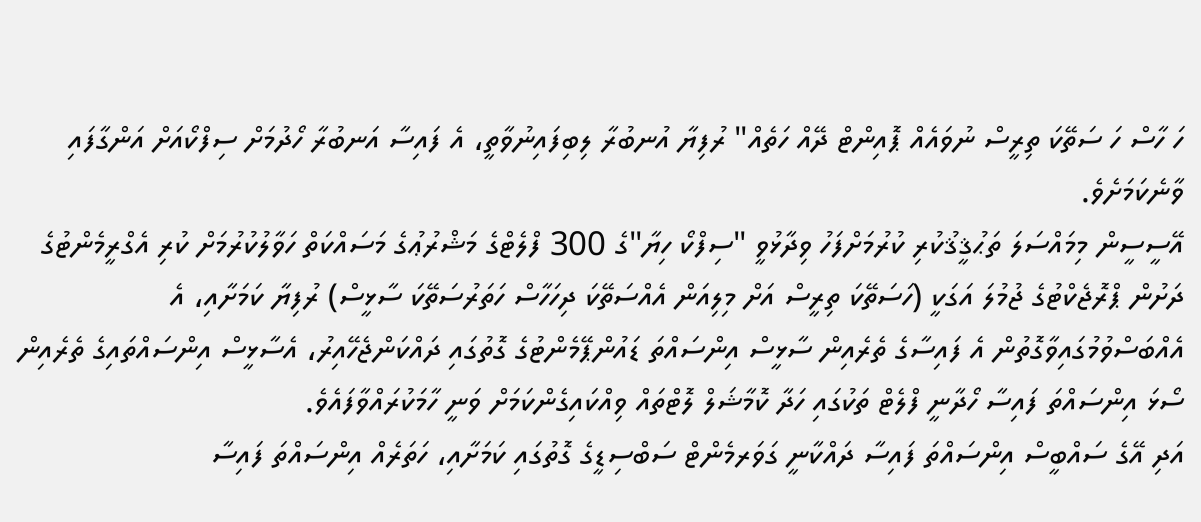ހަ ހާސް ހަ ސަތޭކަ ތިރީސް ނުވައެއް ޕޮއިންޓް ދޭއް ހަތެއް" ރުފިޔާ އުނބުރާ ލިބިފައިނުވާތީ، އެ ފައިސާ އަނބުރާ ހޯދުމަށް ސިފްކޯއަށް އަންގާފައި ވާނެކަމަށެވެ.
އޭސީސީން މިމައްސަލަ ތަޙުޤީޤުކުރި ކުރުމަށްފަހު ވިދާޅުވީ "ސިފްކޯ ހިޔާ"ގެ 300 ފްލެޓްގެ މަޝްރުޢުގެ މަސައްކަތް ހަވާލުކުރުމަށް ކުރި އެގްރީމެންޓުގެ ދަށުން ޕްރޮޖެކްޓުގެ ޖުމުލަ އަގަކީ (ހަސަތޭކަ ތިރީސް އަށް މިލިއަން އެއްސަތޭކަ ދިހަހާސް ހަތަރުސަތޭކަ ސާޅީސް) ރުފިޔާ ކަމަށާއި، އެ އެއްބަސްވުމުގައިވާގޮތުން އެ ފައިސާގެ ތެރެއިން ސާޅީސް އިންސައްތަ ޑައުންޕޭމެންޓުގެ ގޮތުގައި ދައްކަންޖެހޭއިރު، އެސާޅީސް އިންސައްތައިގެ ތެރެއިން ސޯޅަ އިންސައްތަ ފައިސާ ހޯދާނީ ފްލެޓް ތަކުގައި ހަދާ ކޮމާޝަލް ލޮޓްތައް ވިއްކައިގެންކަމަށް ވަނީ ހާމަކުރައްވާފައެވެ.
އަދި އޭގެ ސައްބީސް އިންސައްތަ ފައިސާ ދައްކާނީ ގަވަރމެންޓް ސަބްސިޑީގެ ގޮތުގައި ކަމަށާއި، ހަތަރެއް އިންސައްތަ ފައިސާ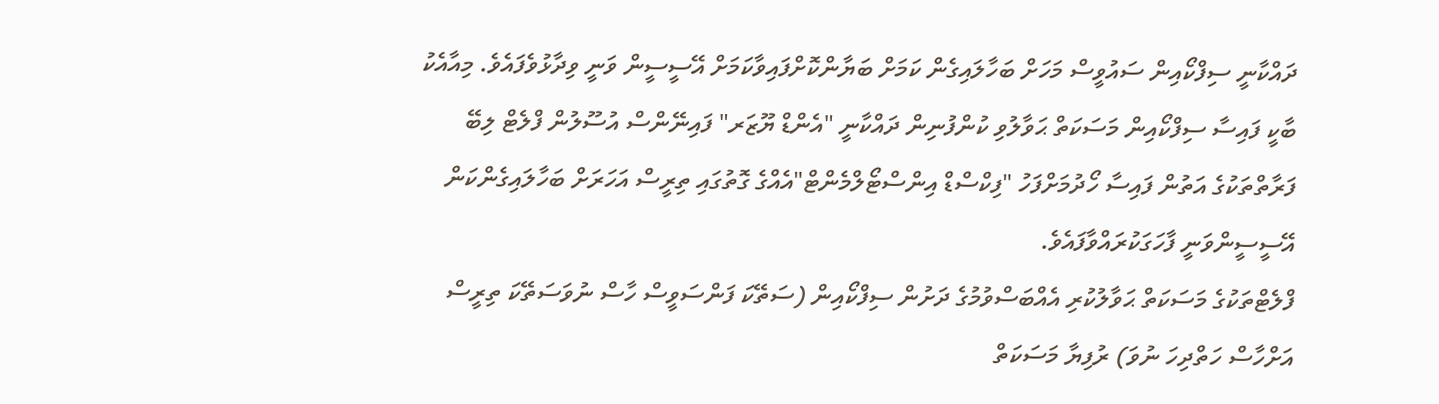ދައްކާނީ ސިފްކޯއިން ސައުވީސް މަހަށް ބަހާލައިގެން ކަމަށް ބަޔާންކޮށްފައިވާކަމަށް އޭސީސީން ވަނީ ވިދާޅުވެފައެވެ. މިއާއެކު ބާކީ ފައިސާ ސިފްކޯއިން މަސަކަތް ޙަވާލުވި ކުންފުނިން ދައްކާނީ "އެންޑް ޔޫޒަރ" ފައިނޭންސް އުސޫލުން ފްލެޓް ލިބޭ ފަރާތްތަކުގެ އަތުން ފައިސާ ހޯދުމަށްފަހު "ފިކްސްޑް އިންސްޓޯލްމެންޓް"އެއްގެ ގޮތުގައި ތިރީސް އަހަރަށް ބަހާލައިގެންކަން އޭސީސީންވަނީ ފާހަގަކުރައްވާފައެވެ.
ފްލެޓްތަކުގެ މަސަކަތް ޙަވާލުކުރި އެއްބަސްވުމުގެ ދަށުން ސިފްކޯއިން (ސަތޭކަ ފަންސަވީސް ހާސް ނުވަސަތޭކަ ތިރީސް އަށްހާސް ހަތްދިހަ ނުވަ) ރުފިޔާ މަސަކަތް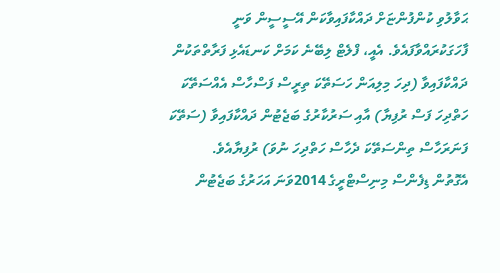ޙަވާލުވި ކުންފުންޏަށް ދައްކާފައިވާކަން އޭސީސީން ވަނީ ފާހަގަކުރައްވާފައެވެ. އެއީ، ފްލެޓް ލިބޭނެ ކަމަށް ކަނޑައެޅި ފަރާތްތަކުން ދައްކާފައިވާ (ދިހަ މިލިއަން ހަސަތޭކަ ތިރީސް ފަސްހާސް އެއްސަތޭކަ ހަތްދިހަ ފަސް ރުފިޔާ) އާއި ސަރުކާރުގެ ބަޖެޓުން ދައްކާފައިވާ (ސަތޭކަ ފަނަރަހާސް ތިންސަތޭކަ ދެހާސް ހަތްދިހަ ނުވަ) ރުފިޔާއެވެ.
އެގޮތުން ޑިފެންސް މިނިސްޓްރީގެ 2014ވަނަ އަހަރުގެ ބަޖެޓުން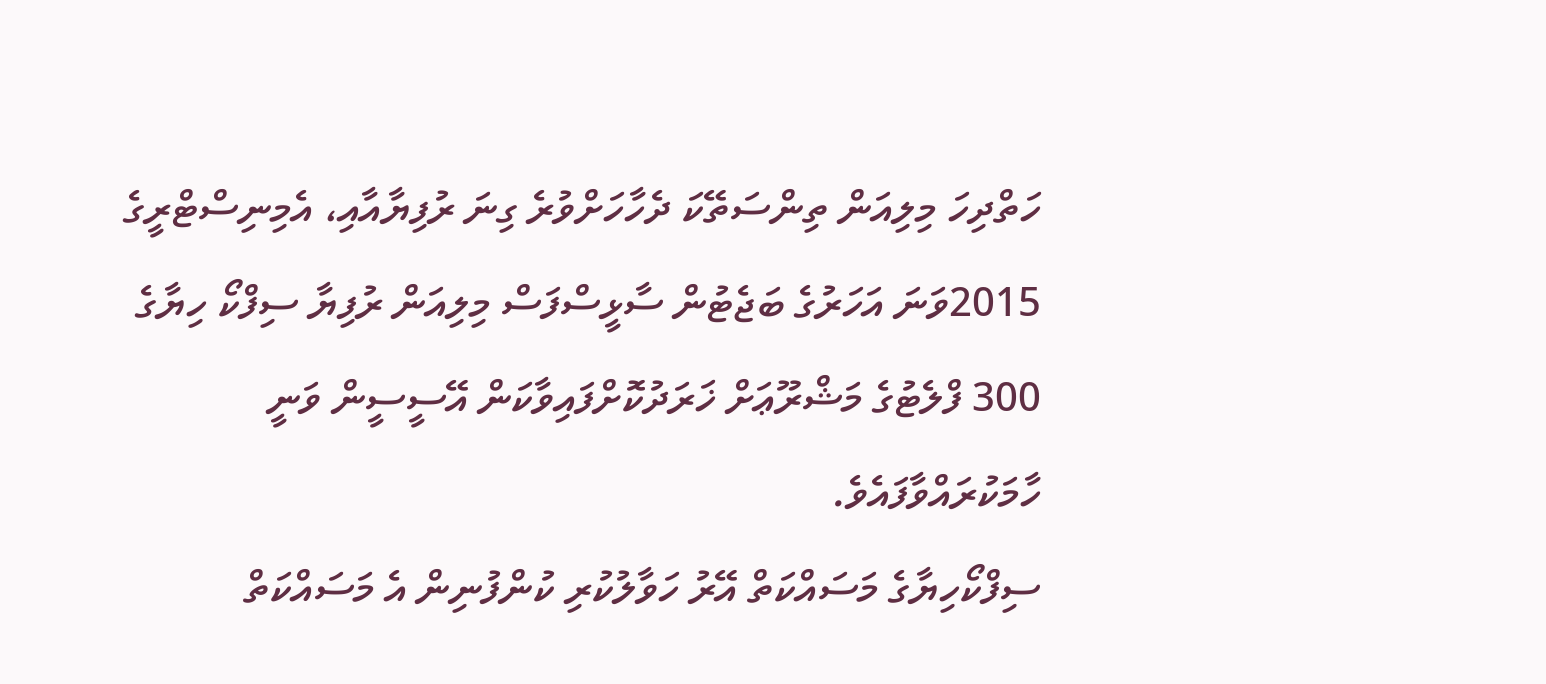ހަތްދިހަ މިލިއަން ތިންސަތޭކަ ދެހާހަށްވުރެ ގިނަ ރުފިޔާއާއި، އެމިނިސްޓްރީގެ 2015ވަނަ އަހަރުގެ ބަޖެޓުން ސާޅީސްފަސް މިލިއަން ރުފިޔާ ސިފްކޯ ހިޔާގެ 300 ފްލެޓުގެ މަޝްރޫޢަށް ޚަރަދުކޮށްފައިވާކަން އޭސީސީން ވަނީ ހާމަކުރައްވާފައެވެ.
ސިފްކޯހިޔާގެ މަސައްކަތް އޭރު ހަވާލުކުރި ކުންފުނިން އެ މަސައްކަތް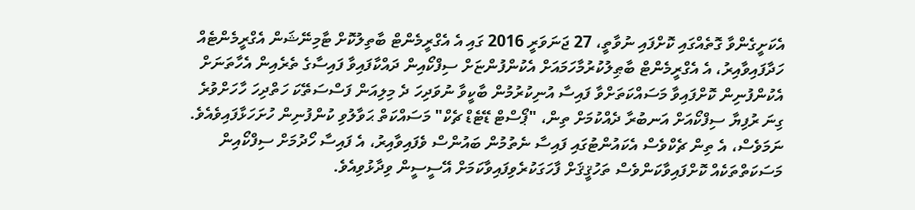އެކަށީގެންވާ ގޮތެއްގައި ކޮށްފައި ނުވާތީ، 27 ޖަނަވަރީ 2016 ގައި އެ އެގްރީމެންޓް ބާތިލުކޮށް ޓާމިނޭޝަން އެގްރީމެންޓެއް ހަދާފައިވާއިރު، އެ އެގްރީމެންޓް ބާޠިލުކުރުމާހަމައަށް އެކުންފުންޏަށް ސިފްކޯއިން ދައްކާފައިވާ ފައިސާގެ ތެރެއިން އެހާތަނަށް އެކުންފުނިން ކޮށްފައިވާ މަސައްކަތަށްވާ ފައިސާ އުނިކުރުމުން ބާކީވާ ނުވަދިހަ ދެ މިލިއަން ފަސްސަތޭކަ ހަތްދިހަ ހާހަށްވުރެ ގިނަ ރުފިޔާ ސިފްކޯއަށް އަނބުރާ ދެއްކުމަށް ތިން، "ޕޯސްޓް ޑޭޓެޑް ޗެކް" މަސައްކަތް ޙަވާލުވި ކުންފުނިން ހުށަހަޅާފައިވެއެވެ.
ނަމަވެސް، އެ ތިން ޗެކްވެސް އެކައުންޓުގައި ފައިސާ ނެތުމުން ބައުންސް ވެފައިވާއިރު، އެ ފައިސާ ހޯދުމަށް ސިފްކޯއިން މަސަކަތްތަކެއް ކޮށްފައިވާކަންވެސް ތަހުޤީޤަށް ފާހަގަކުރެވިފައިވާކަމަށް އޭސީސީން ވިދާޅުވިއެވެ.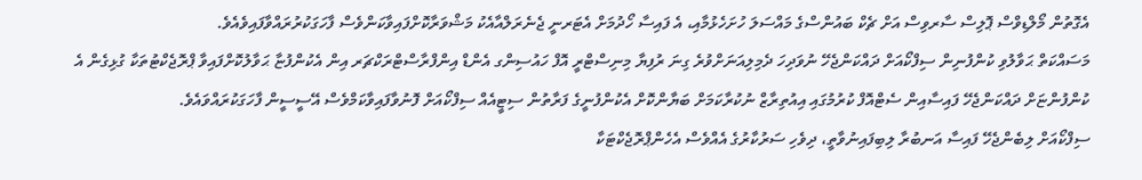އެގޮތުން މޯލްޑިވްސް ޕޮލިސް ސާރވިސް އަށް ޗެކް ބައުންސްގެ މައްސަލަ ހުށަހެޅުމާއި، އެ ފައިސާ ހޯދުމަށް އެޓަރނީ ޖެނެރަލްއާއެކު މަޝްވަރާކޮށްފައިވާކަންވެސް ފާހަގަކުރުރައްވާފައިވެއެވެ.
މަސައްކަތް ޙަވާލުވި ކުންފުނިން ސިފްކޯއަށް ދައްކަންޖެހޭ ނުވަދިހަ ދެމިލިއަނަށްވުރެ ގިނަ ރުފިޔާ މިނިސްޓްރީ އޮފް ހައުސިންގ އެންޑް އިންފްރާސްޓްރަކްޗަރ އިން އެކުންފުޏާ ޙަވާލުކޮށްފައިވާ ޕްރޮޖެކްޓުތަކާ ގުޅިގެން އެ ކުންފުންޏަށް ދައްކަންޖެހޭ ފައިސާއިން ސެޓްއޮފް ކުރުމުގައި އިއުތިރާޒް ނުކުރާކަމަށް ބަޔާންކޮށް އެކުންފުނީގެ ފަރާތުން ސިޓީއެއް ސިފްކޯއަށް ފޮނުވާފައިވާކަމްވެސް އޭސީސީން ފާހަގަކުރައްވައެވެ.
ސިފްކޯއަށް ލިބެންޖެހޭ ފައިސާ އަނބުރާ ލިބިފައިނުވާތީ، ދިވެހި ސަރުކާރުގެ އެއްވެސް އެހެންޕްރޮޖެކްޓަކާ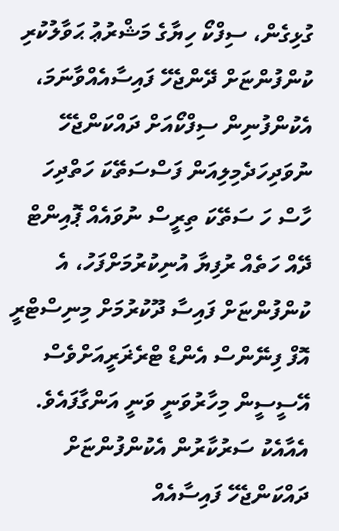ގުޅިގެން، ސިފްކޯ ހިޔާގެ މަޝްރުޢު ޙަވާލުކުރި ކުންފުންޏަށް ދޭންޖެހޭ ފައިސާއެއްވާނަމަ، އެކުންފުނިން ސިފްކޯއަށް ދައްކަންޖެހޭ ނުވަދިހަދެމިލިއަން ފަސްސަތޭކަ ހަތްދިހަ ހާސް ހަ ސަތޭކަ ތިރީސް ނުވައެއް ޕޮއިންޓް ދޭއް ހަތެއް ރުފިޔާ އުނިކުރުމަށްފަހު، އެ ކުންފުންޏަށް ފައިސާ ދޫކުރުމަށް މިނިސްޓްރީ އޮފް ފިނޭންސް އެންޑް ޓްރެޜަރީއަށްވެސް އޭސީސީން މިހާރުވަނީ ވަނީ އަންގާފައެވެ.
އެއާއެކު ސަރުކާރުން އެކުންފުންޏަށް ދައްކަންޖެހޭ ފައިސާއެއް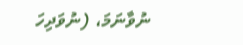ނުވާނަމަ، (ނުވަދިހަ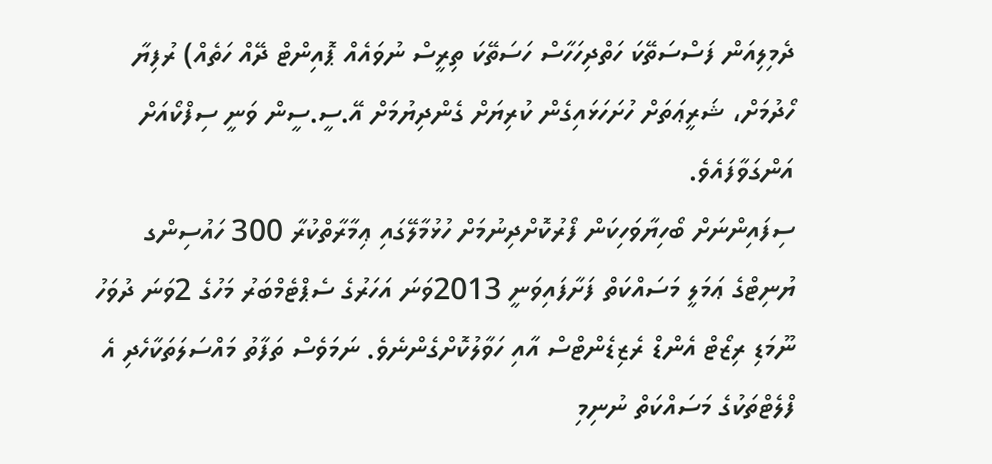ދެމިލިއަން ފަސްސަތޭކަ ހަތްދިހަހާސް ހަސަތޭކަ ތިރީސް ނުވައެއް ޕޮއިންޓް ދޭއް ހަތެއް) ރުފިޔާ ހޯދުމަށް، ޝަރީޢަތަށް ހުށަހަޅައިގެން ކުރިޔަށް ގެންދިޔުމަށް އޭ.ސީ.ސީން ވަނީ ސިފްކޯއަށް އަންގަވާފައެވެ.
ސިފައިންނަށް ބޯހިޔާވަހިކަން ފޯރުކޮށްދިނުމަށް ހުޅުމާލޭގައި ޢިމާރާތްކުރާ 300 ހައުސިންގ ޔުނިޓްގެ ޢަމަލީ މަސައްކަތް ފަށާފައިވަނީ 2013ވަނަ އަހަރުގެ ސެޕްޓެމްބަރު މަހުގެ 2ވަނަ ދުވަހު ނޫމަޑި ރިޒޯޓް އެންޑް ރެޒިޑެންޓްސް އާއި ހަވާލުކޮށްގެންނެވެ. ނަމަވެސް ތަފާތު މައްސަލަތަކާހެދި އެ ފްލެޓްތަކުގެ މަސައްކަތް ނުނިމި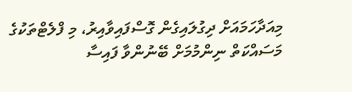މިއަދާހަމައަށް ދިގުލައިގެން ގޮސްފައިވާއިރު، މި ފްލެޓްތަކުގެ މަސައްކަތް ނިންމުމަށް ބޭނުންވާ ފައިސާ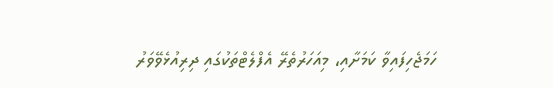ހަމަޖެހިފައިވާ ކަމަށާއި، މިއަހަރުތެރޭ އެފްލެޓްތަކުގައި ދިރިއުޅެވޭވަރު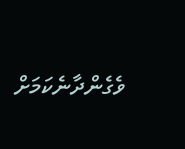ވެގެންދާނެކަމަށް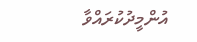އުންމީދުކުރައްވާ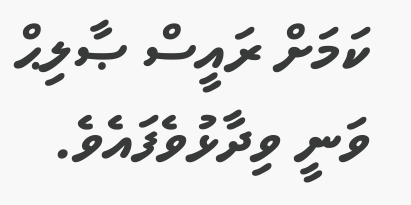ކަމަށް ރައީސް ޞާލިޙް ވަނީ ވިދާޅުވެފައެވެ.